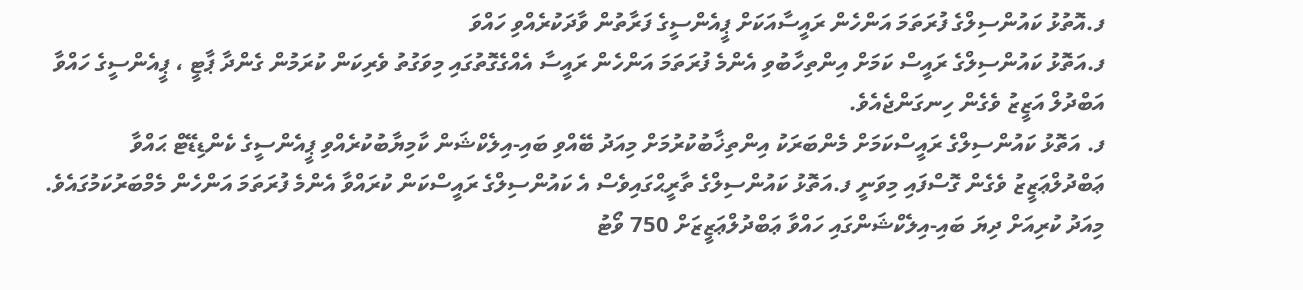ފ.އޮތުޅު ކައުންސިލްގެ ފުރަތަމަ އަންހެން ރައީސާއަކަށް ޕީއެންސީގެ ފަރާތުން ވާދަކުރެއްވި ހައްވަ
ފ.އަތޮޅު ކައުންސިލްގެ ރައީސް ކަމަށް އިންތިހާބުވި އެންމެ ފުރަތަމަ އަންހެން ރައީސާ އެއްގެގޮތުގައި މިވަގުތު ވެރިކަން ކުރަމުން ގެންދާ ޕާޓީ ، ޕީއެންސީގެ ހައްވާ އަބްދުލް އަޒީޒު ވެގެން ހިނގަންޖެއެވެ.
ފ. އަތޮޅު ކައުންސިލްގެ ރައީސްކަމަށް މެންބަރަކު އިންތިޚާބުކުރުމަށް މިއަދު ބޭއްވި ބައި-އިލެކްޝަން ކާމިޔާބުކުރެއްވި ޕީއެންސީގެ ކެންޑިޑޭޓް ޙައްވާ ޢަބްދުލްޢަޒީޒު ވެގެން ގޮސްފައި މިވަނީ ފ.އަތޮޅު ކައުންސިލްގެ ތާރީޙްގައިވެސް އެ ކައުންސިލްގެ ރައީސްކަން ކުރައްވާ އެންމެ ފުރަތަމަ އަންހެން މެމްބަރުކަމުގައެވެ.
މިއަދު ކުރިއަށް ދިޔަ ބައި-އިލެކްޝަންގައި ހައްވާ ޢަބްދުލްޢަޒީޒަށް 750 ވޯޓު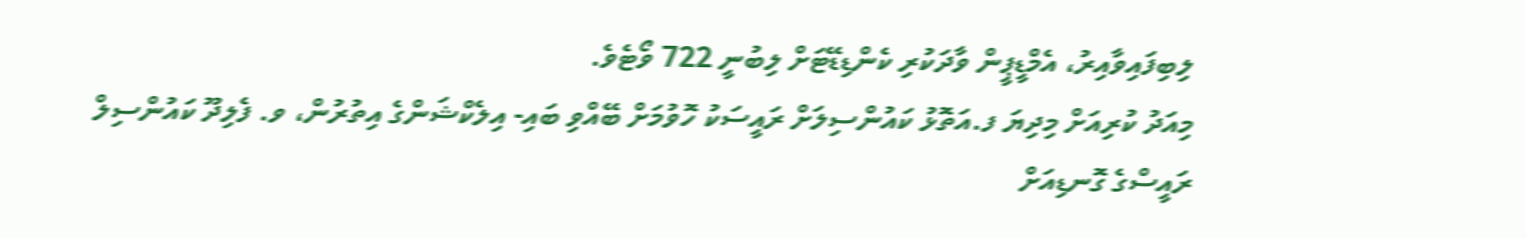ލިބިފައިވާއިރު، އެމްޑީޕީން ވާދަކުރި ކެންޑިޑޭޓަށް ލިބުނީ 722 ވޯޓެވެ.
މިއަދު ކުރިއަށް މިދިޔަ ފ.އަތޮޅު ކައުންސިލަށް ރައީސަކު ހޮވުމަށް ބޭއްވި ބައި- އިލެކްޝަންގެ އިތުރުން، ވ. ފެލިދޫ ކައުންސިލް ރައީސްގެ ގޮނޑިއަށް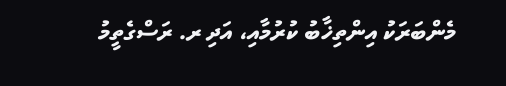މެންބަރަކު އިންތިޚާބު ކުރުމާއި، އަދި ރ. ރަސްގެތީމު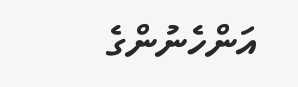އަންހެނުންގެ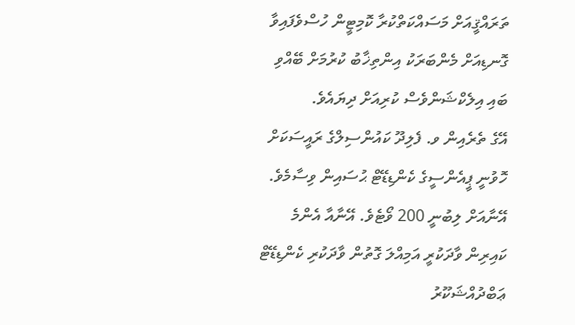ތަރައްޤީއަށް މަސައްކަތްކުރާ ކޮމިޓީން ހުސްވެފައިވާ ގޮނޑިއަށް މެންބަރަކު އިންތިޚާބު ކުރުމަށް ބޭއްވި ބައި އިލެކްޝަންވެސް ކުރިއަށް ދިޔައެވެ.
އޭގެ ތެރެއިން ވ. ފެލިދޫ ކައުންސިލްގެ ރައީސަކަށް ހޮވުނީ ޕީއެންސީގެ ކެންޑިޑޭޓް ޙުސައިން ވިސާމެވެ. އޭނާއަށް ލިބުނީ 200 ވޯޓެވެ. އޭނާއާ އެންމެ ކައިރިން ވާދަކުރީ އަމިއްލަ ގޮތުން ވާދަކުރި ކެންޑިޑޭޓް ޢަބްދުއްޝަކޫރު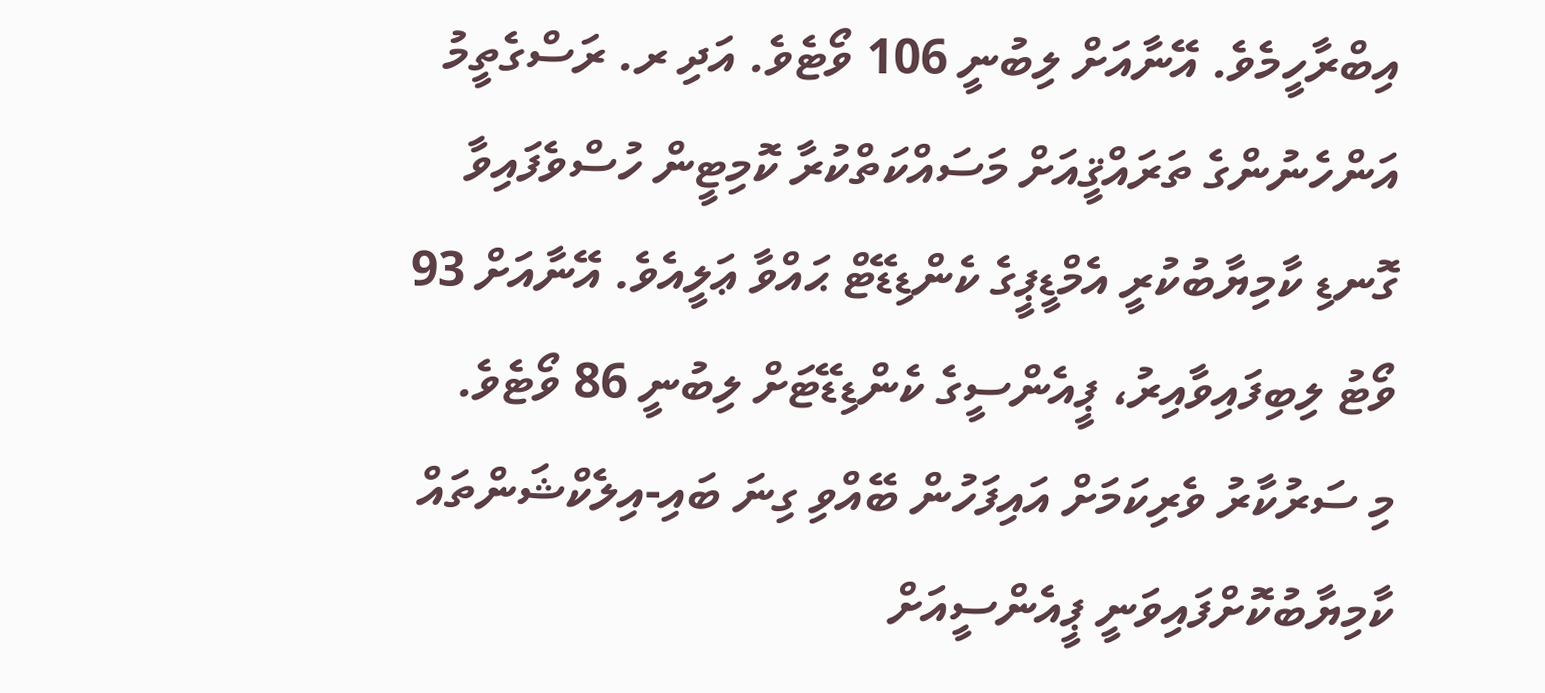އިބްރާހީމެވެ. އޭނާއަށް ލިބުނީ 106 ވޯޓެވެ. އަދި ރ. ރަސްގެތީމު އަންހެނުންގެ ތަރައްޤީއަށް މަސައްކަތްކުރާ ކޮމިޓީން ހުސްވެފައިވާ ގޮނޑި ކާމިޔާބުކުރީ އެމްޑީޕީގެ ކެންޑިޑޭޓް ޙައްވާ ޢަލީއެވެ. އޭނާއަށް 93 ވޯޓު ލިބިފައިވާއިރު، ޕީއެންސީގެ ކެންޑިޑޭޓަށް ލިބުނީ 86 ވޯޓެވެ.
މި ސަރުކާރު ވެރިކަމަށް އައިފަހުން ބޭއްވި ގިނަ ބައި-އިލެކްޝަންތައް ކާމިޔާބުކޮށްފައިވަނީ ޕީއެންސީއަށް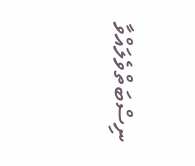ނިސްބަތްވެލައްވާ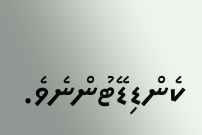ކެންޑިޑޭޓުންނެވެ.